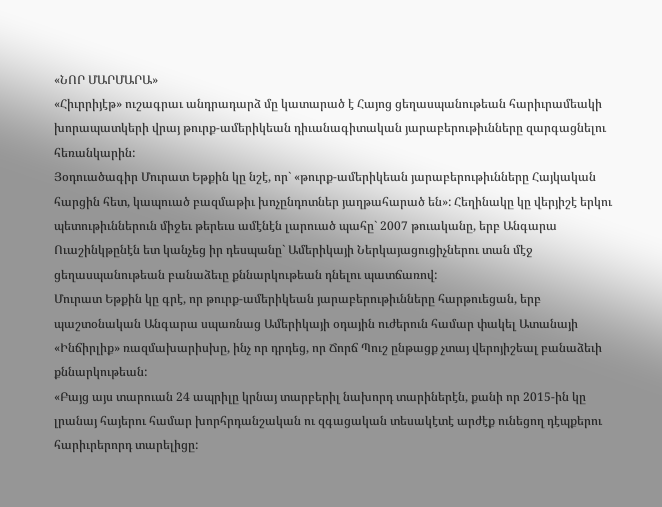«ՆՈՐ ՄԱՐՄԱՐԱ»
«Հիւրրիյէթ» ուշագրաւ անդրադարձ մը կատարած է Հայոց ցեղասպանութեան հարիւրամեակի խորապատկերի վրայ թուրք-ամերիկեան դիւանագիտական յարաբերութիւնները զարգացնելու հեռանկարին:
Յօդուածագիր Մուրատ Եթքին կը նշէ, որ` «թուրք-ամերիկեան յարաբերութիւնները Հայկական հարցին հետ, կապուած բազմաթիւ խոչընդոտներ յաղթահարած են»: Հեղինակը կը վերյիշէ երկու պետութիւններուն միջեւ թերեւս ամէնէն լարուած պահը` 2007 թուականը, երբ Անգարա Ուաշինկթընէն ետ կանչեց իր դեսպանը` Ամերիկայի Ներկայացուցիչներու տան մէջ ցեղասպանութեան բանաձեւը քննարկութեան դնելու պատճառով:
Մուրատ Եթքին կը գրէ, որ թուրք-ամերիկեան յարաբերութիւնները հարթուեցան, երբ պաշտօնական Անգարա սպառնաց Ամերիկայի օդային ուժերուն համար փակել Ատանայի «Ինճիրլիք» ռազմախարիսխը, ինչ որ դրդեց, որ Ճորճ Պուշ ընթացք չտայ վերոյիշեալ բանաձեւի քննարկութեան:
«Բայց այս տարուան 24 ապրիլը կրնայ տարբերիլ նախորդ տարիներէն, քանի որ 2015-ին կը լրանայ հայերու համար խորհրդանշական ու զգացական տեսակէտէ արժէք ունեցող դէպքերու հարիւրերորդ տարելիցը: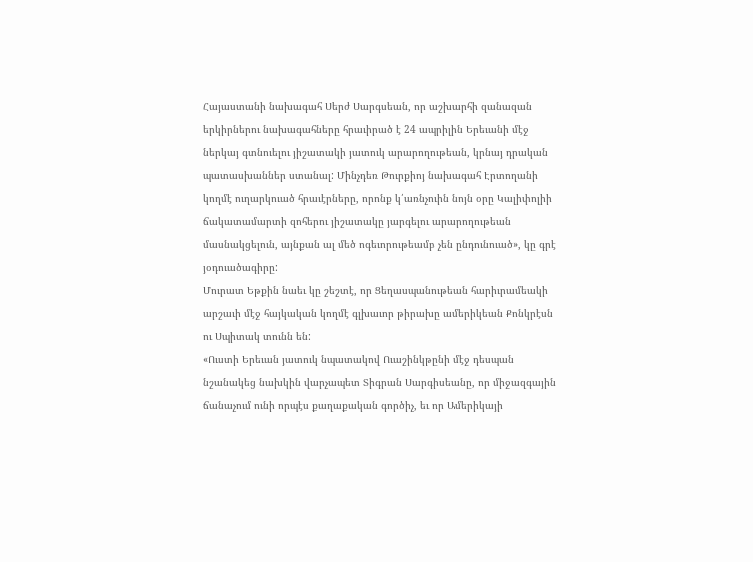Հայաստանի նախագահ Սերժ Սարգսեան, որ աշխարհի զանազան երկիրներու նախագահները հրաւիրած է 24 ապրիլին Երեւանի մէջ ներկայ գտնուելու յիշատակի յատուկ արարողութեան, կրնայ դրական պատասխաններ ստանալ: Մինչդեռ Թուրքիոյ նախագահ Էրտողանի կողմէ ուղարկուած հրաւէրները, որոնք կ՛առնչուին նոյն օրը Կալիփոլիի ճակատամարտի զոհերու յիշատակը յարգելու արարողութեան մասնակցելուն, այնքան ալ մեծ ոգեւորութեամբ չեն ընդունուած», կը գրէ յօդուածագիրը:
Մուրատ Եթքին նաեւ կը շեշտէ, որ Ցեղասպանութեան հարիւրամեակի արշաւի մէջ հայկական կողմէ գլխաւոր թիրախը ամերիկեան Քոնկրէսն ու Սպիտակ տունն են:
«Ուստի Երեւան յատուկ նպատակով Ուաշինկթընի մէջ դեսպան նշանակեց նախկին վարչապետ Տիգրան Սարգիսեանը, որ միջազգային ճանաչում ունի որպէս քաղաքական գործիչ, եւ որ Ամերիկայի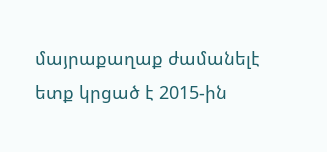մայրաքաղաք ժամանելէ ետք կրցած է 2015-ին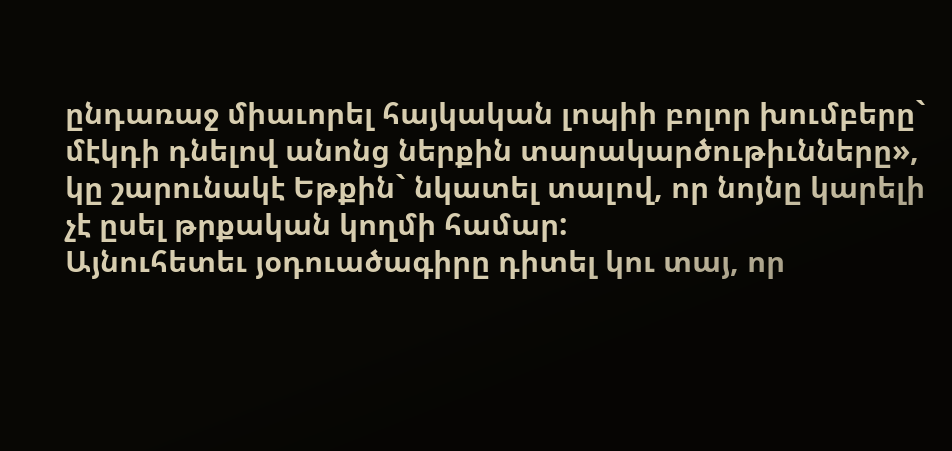ընդառաջ միաւորել հայկական լոպիի բոլոր խումբերը` մէկդի դնելով անոնց ներքին տարակարծութիւնները», կը շարունակէ Եթքին` նկատել տալով, որ նոյնը կարելի չէ ըսել թրքական կողմի համար:
Այնուհետեւ յօդուածագիրը դիտել կու տայ, որ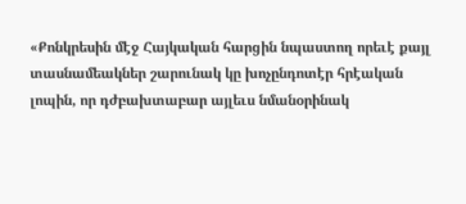«Քոնկրեսին մէջ Հայկական հարցին նպաստող որեւէ քայլ տասնամեակներ շարունակ կը խոչընդոտէր հրէական լոպին, որ դժբախտաբար այլեւս նմանօրինակ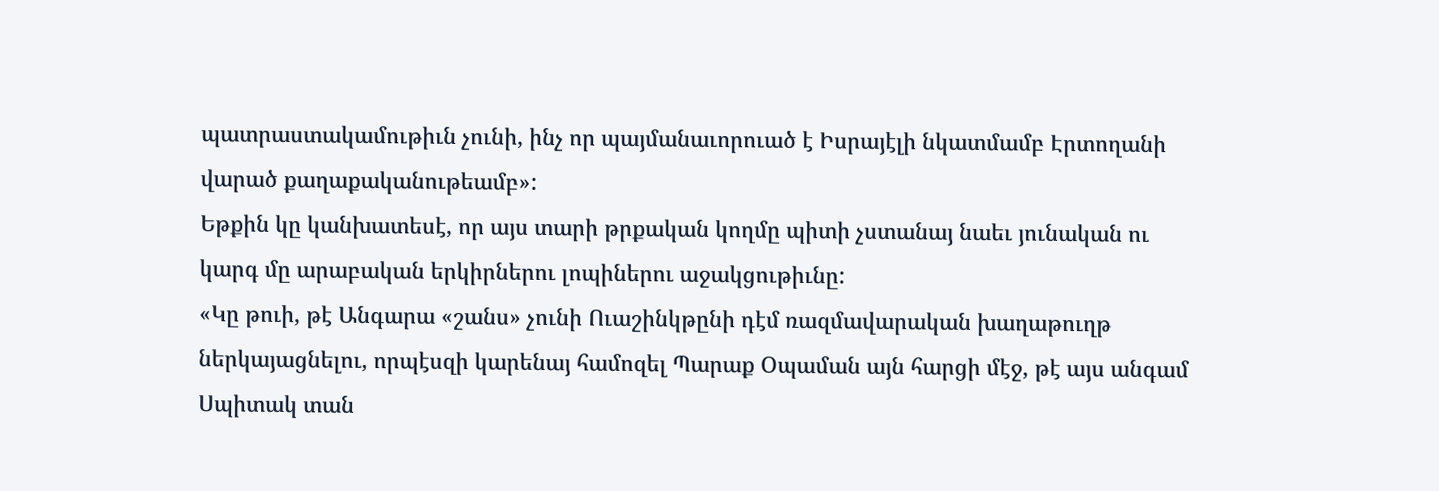պատրաստակամութիւն չունի, ինչ որ պայմանաւորուած է Իսրայէլի նկատմամբ Էրտողանի վարած քաղաքականութեամբ»:
Եթքին կը կանխատեսէ, որ այս տարի թրքական կողմը պիտի չստանայ նաեւ յունական ու կարգ մը արաբական երկիրներու լոպիներու աջակցութիւնը:
«Կը թուի, թէ Անգարա «շանս» չունի Ուաշինկթընի դէմ ռազմավարական խաղաթուղթ ներկայացնելու, որպէսզի կարենայ համոզել Պարաք Օպաման այն հարցի մէջ, թէ այս անգամ Սպիտակ տան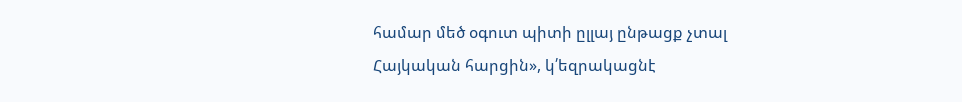համար մեծ օգուտ պիտի ըլլայ ընթացք չտալ Հայկական հարցին», կ՛եզրակացնէ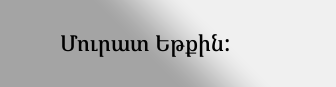Մուրատ Եթքին: